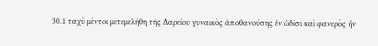30.1 ταχὺ μέντοι μετεμελήθη τῆς Δαρείου γυναικὸς ἀποθανούσης ἐν ὠδῖσι καὶ φανερὸς ἦν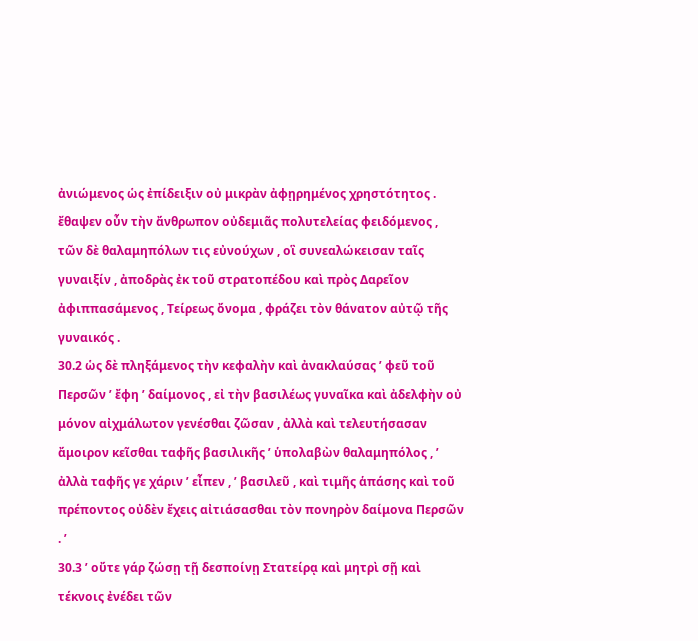ἀνιώμενος ὡς ἐπίδειξιν οὐ μικρὰν ἀφῃρημένος χρηστότητος . ἔθαψεν οὖν τὴν ἄνθρωπον οὐδεμιᾶς πολυτελείας φειδόμενος , τῶν δὲ θαλαμηπόλων τις εὐνούχων , οἳ συνεαλώκεισαν ταῖς γυναιξίν , ἀποδρὰς ἐκ τοῦ στρατοπέδου καὶ πρὸς Δαρεῖον ἀφιππασάμενος , Τείρεως ὄνομα , φράζει τὸν θάνατον αὐτῷ τῆς γυναικός .
30.2 ὡς δὲ πληξάμενος τὴν κεφαλὴν καὶ ἀνακλαύσας ʹ φεῦ τοῦ Περσῶν ʹ ἔφη ʹ δαίμονος , εἰ τὴν βασιλέως γυναῖκα καὶ ἀδελφὴν οὐ μόνον αἰχμάλωτον γενέσθαι ζῶσαν , ἀλλὰ καὶ τελευτήσασαν ἄμοιρον κεῖσθαι ταφῆς βασιλικῆς ʹ ὑπολαβὼν θαλαμηπόλος , ʹ ἀλλὰ ταφῆς γε χάριν ʹ εἶπεν , ʹ βασιλεῦ , καὶ τιμῆς ἁπάσης καὶ τοῦ πρέποντος οὐδὲν ἔχεις αἰτιάσασθαι τὸν πονηρὸν δαίμονα Περσῶν . ʹ
30.3 ʹ οὔτε γάρ ζώσῃ τῇ δεσποίνῃ Στατείρᾳ καὶ μητρὶ σῇ καὶ τέκνοις ἐνέδει τῶν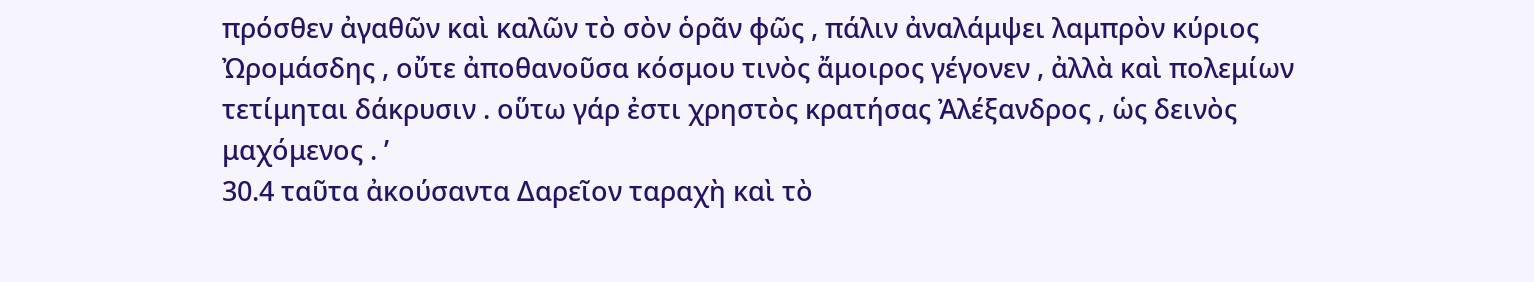πρόσθεν ἀγαθῶν καὶ καλῶν τὸ σὸν ὁρᾶν φῶς , πάλιν ἀναλάμψει λαμπρὸν κύριος Ὠρομάσδης , οὔτε ἀποθανοῦσα κόσμου τινὸς ἄμοιρος γέγονεν , ἀλλὰ καὶ πολεμίων τετίμηται δάκρυσιν . οὕτω γάρ ἐστι χρηστὸς κρατήσας Ἀλέξανδρος , ὡς δεινὸς μαχόμενος . ʹ
30.4 ταῦτα ἀκούσαντα Δαρεῖον ταραχὴ καὶ τὸ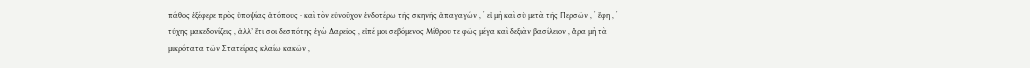πάθος ἐξέφερε πρὸς ὑποψίας ἀτόπους · καὶ τὸν εὐνοῦχον ἐνδοτέρω τῆς σκηνῆς ἀπαγαγών , ʹ εἰ μὴ καὶ σὺ μετὰ τῆς Περσῶν , ʹ ἔφη , ʹ τύχης μακεδονίζεις , ἀλλ’ ἔτι σοι δεσπότης ἐγὼ Δαρεῖος , εἰπέ μοι σεβόμενος Μίθρου τε φῶς μέγα καὶ δεξιὰν βασίλειον , ἄρα μὴ τὰ μικρότατα τῶν Στατείρας κλαίω κακῶν ,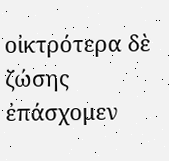οἰκτρότερα δὲ ζώσης ἐπάσχομεν